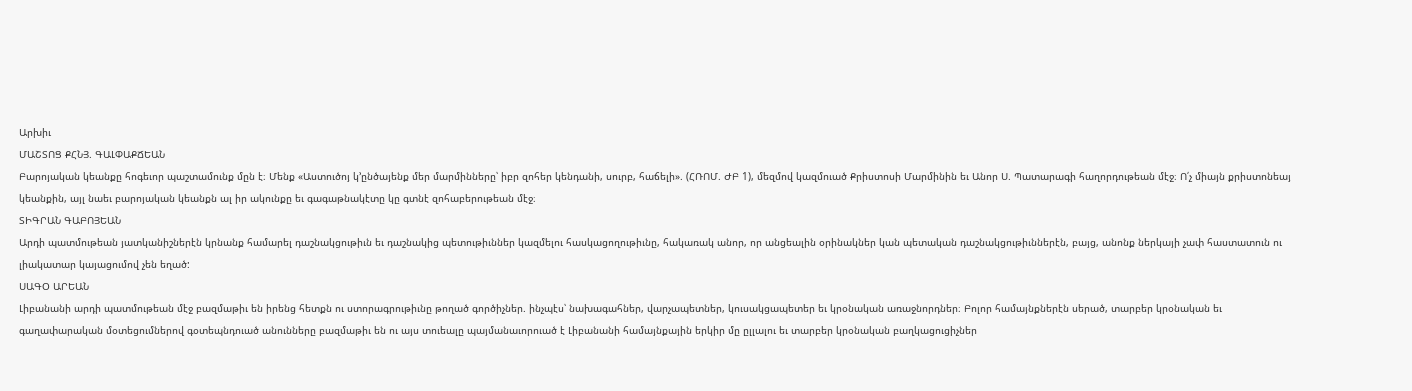Արխիւ
ՄԱՇՏՈՑ ՔՀՆՅ. ԳԱԼՓԱՔՃԵԱՆ
Բարոյական կեանքը հոգեւոր պաշտամունք մըն է։ Մենք «Աստուծոյ կ՚ընծայենք մեր մարմինները՝ իբր զոհեր կենդանի, սուրբ, հաճելի». (ՀՌՈՄ. ԺԲ 1), մեզմով կազմուած Քրիստոսի Մարմինին եւ Անոր Ս. Պատարագի հաղորդութեան մէջ։ Ո՛չ միայն քրիստոնեայ կեանքին, այլ նաեւ բարոյական կեանքն ալ իր ակունքը եւ գագաթնակէտը կը գտնէ զոհաբերութեան մէջ։
ՏԻԳՐԱՆ ԳԱԲՈՅԵԱՆ
Արդի պատմութեան յատկանիշներէն կրնանք համարել դաշնակցութիւն եւ դաշնակից պետութիւններ կազմելու հասկացողութիւնը, հակառակ անոր, որ անցեալին օրինակներ կան պետական դաշնակցութիւններէն, բայց, անոնք ներկայի չափ հաստատուն ու լիակատար կայացումով չեն եղած:
ՍԱԳՕ ԱՐԵԱՆ
Լիբանանի արդի պատմութեան մէջ բազմաթիւ են իրենց հետքն ու ստորագրութիւնը թողած գործիչներ. ինչպէս՝ նախագահներ, վարչապետներ, կուսակցապետեր եւ կրօնական առաջնորդներ։ Բոլոր համայնքներէն սերած, տարբեր կրօնական եւ գաղափարական մօտեցումներով գօտեպնդուած անունները բազմաթիւ են ու այս տուեալը պայմանաւորուած է Լիբանանի համայնքային երկիր մը ըլլալու եւ տարբեր կրօնական բաղկացուցիչներ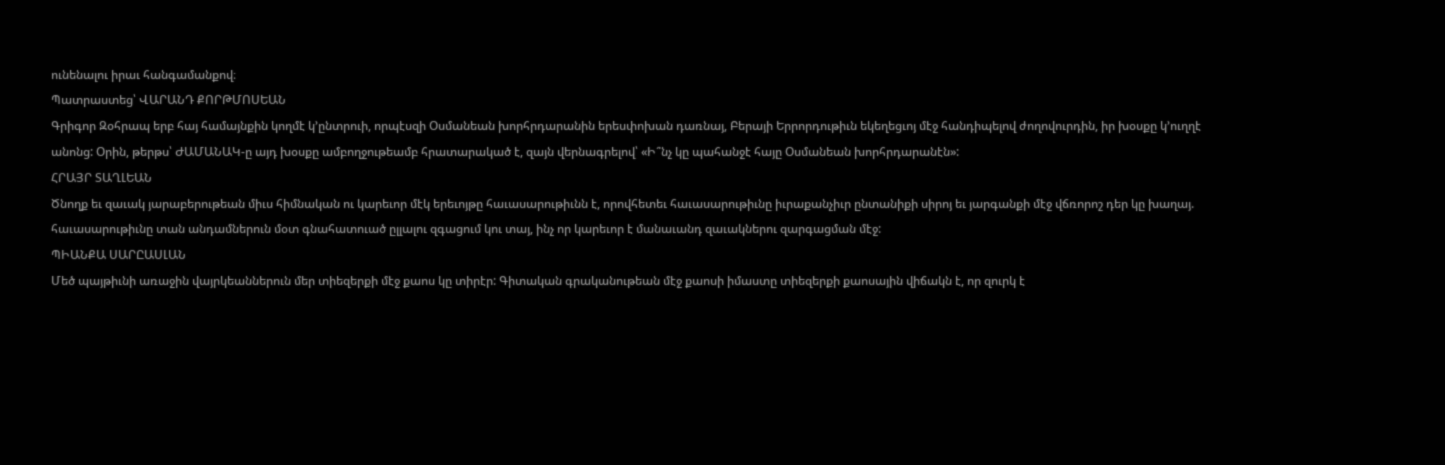ունենալու իրաւ հանգամանքով։
Պատրաստեց՝ ՎԱՐԱՆԴ ՔՈՐԹՄՈՍԵԱՆ
Գրիգոր Զօհրապ երբ հայ համայնքին կողմէ կ՚ընտրուի, որպէսզի Օսմանեան խորհրդարանին երեսփոխան դառնայ, Բերայի Երրորդութիւն եկեղեցւոյ մէջ հանդիպելով ժողովուրդին, իր խօսքը կ՚ուղղէ անոնց: Օրին, թերթս՝ ԺԱՄԱՆԱԿ-ը այդ խօսքը ամբողջութեամբ հրատարակած է, զայն վերնագրելով՝ «Ի՞նչ կը պահանջէ հայը Օսմանեան խորհրդարանէն»:
ՀՐԱՅՐ ՏԱՂԼԵԱՆ
Ծնողք եւ զաւակ յարաբերութեան միւս հիմնական ու կարեւոր մէկ երեւոյթը հաւասարութիւնն է, որովհետեւ հաւասարութիւնը իւրաքանչիւր ընտանիքի սիրոյ եւ յարգանքի մէջ վճռորոշ դեր կը խաղայ. հաւասարութիւնը տան անդամներուն մօտ գնահատուած ըլլալու զգացում կու տայ, ինչ որ կարեւոր է մանաւանդ զաւակներու զարգացման մէջ:
ՊԻԱՆՔԱ ՍԱՐԸԱՍԼԱՆ
Մեծ պայթիւնի առաջին վայրկեաններուն մեր տիեզերքի մէջ քաոս կը տիրէր: Գիտական գրականութեան մէջ քաոսի իմաստը տիեզերքի քաոսային վիճակն է, որ զուրկ է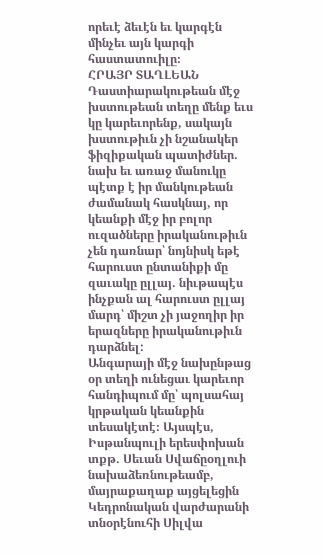որեւէ ձեւէն եւ կարգէն մինչեւ այն կարգի հաստատուիլը։
ՀՐԱՅՐ ՏԱՂԼԵԱՆ
Դաստիարակութեան մէջ խստութեան տեղը մենք եւս կը կարեւորենք, սակայն խստութիւն չի նշանակեր ֆիզիքական պատիժներ. նախ եւ առաջ մանուկը պէտք է իր մանկութեան ժամանակ հասկնայ, որ կեանքի մէջ իր բոլոր ուզածները իրականութիւն չեն դառնար՝ նոյնիսկ եթէ հարուստ ընտանիքի մը զաւակը ըլլայ. նիւթապէս ինչքան ալ հարուստ ըլլայ մարդ՝ միշտ չի յաջողիր իր երազները իրականութիւն դարձնել:
Անգարայի մէջ նախընթաց օր տեղի ունեցաւ կարեւոր հանդիպում մը՝ պոլսահայ կրթական կեանքին տեսակէտէ։ Այսպէս, Իսթանպուլի երեսփոխան տքթ. Սեւան Սվաճըօղլուի նախաձեռնութեամբ, մայրաքաղաք այցելեցին Կեդրոնական վարժարանի տնօրէնուհի Սիլվա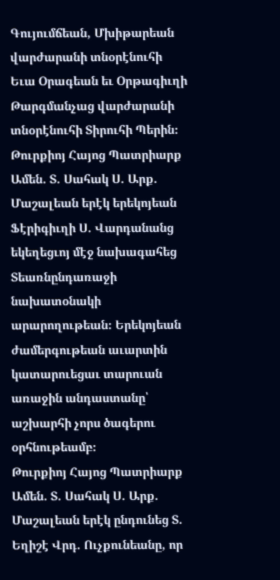Գույումճեան, Մխիթարեան վարժարանի տնօրէնուհի Եւա Օրագեան եւ Օրթագիւղի Թարգմանչաց վարժարանի տնօրէնուհի Տիրուհի Պերին։
Թուրքիոյ Հայոց Պատրիարք Ամեն. Տ. Սահակ Ս. Արք. Մաշալեան երէկ երեկոյեան Ֆէրիգիւղի Ս. Վարդանանց եկեղեցւոյ մէջ նախագահեց Տեառնընդառաջի նախատօնակի արարողութեան։ Երեկոյեան ժամերգութեան աւարտին կատարուեցաւ տարուան առաջին անդաստանը՝ աշխարհի չորս ծագերու օրհնութեամբ։
Թուրքիոյ Հայոց Պատրիարք Ամեն. Տ. Սահակ Ս. Արք. Մաշալեան երէկ ընդունեց Տ. Եղիշէ Վրդ. Ուչքունեանը, որ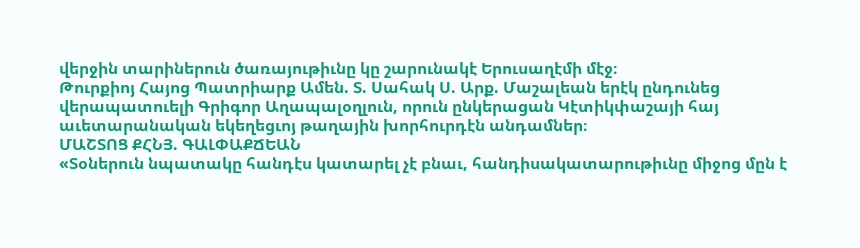վերջին տարիներուն ծառայութիւնը կը շարունակէ Երուսաղէմի մէջ։
Թուրքիոյ Հայոց Պատրիարք Ամեն. Տ. Սահակ Ս. Արք. Մաշալեան երէկ ընդունեց վերապատուելի Գրիգոր Աղապալօղլուն, որուն ընկերացան Կէտիկփաշայի հայ աւետարանական եկեղեցւոյ թաղային խորհուրդէն անդամներ։
ՄԱՇՏՈՑ ՔՀՆՅ. ԳԱԼՓԱՔՃԵԱՆ
«Տօներուն նպատակը հանդէս կատարել չէ բնաւ, հանդիսակատարութիւնը միջոց մըն է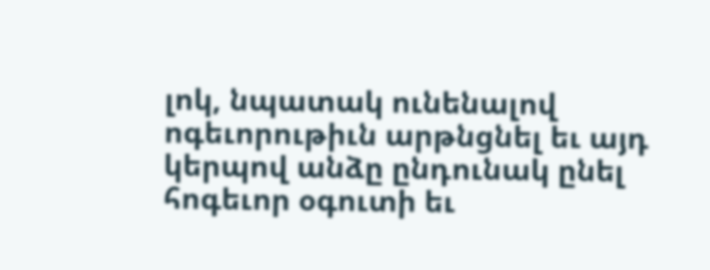լոկ, նպատակ ունենալով ոգեւորութիւն արթնցնել եւ այդ կերպով անձը ընդունակ ընել հոգեւոր օգուտի եւ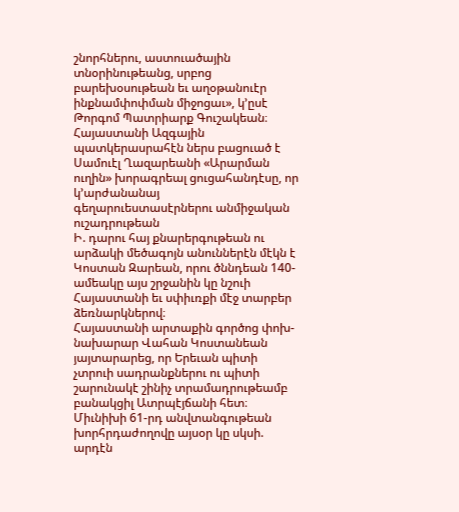շնորհներու, աստուածային տնօրինութեանց, սրբոց բարեխօսութեան եւ աղօթանուէր ինքնամփոփման միջոցաւ», կ՚ըսէ Թորգոմ Պատրիարք Գուշակեան։
Հայաստանի Ազգային պատկերասրահէն ներս բացուած է Սամուէլ Ղազարեանի «Արարման ուղին» խորագրեալ ցուցահանդէսը, որ կ՚արժանանայ գեղարուեստասէրներու անմիջական ուշադրութեան
Ի. դարու հայ քնարերգութեան ու արձակի մեծագոյն անուններէն մէկն է Կոստան Զարեան, որու ծննդեան 140-ամեակը այս շրջանին կը նշուի Հայաստանի եւ սփիւռքի մէջ տարբեր ձեռնարկներով։
Հայաստանի արտաքին գործոց փոխ-նախարար Վահան Կոստանեան յայտարարեց, որ Երեւան պիտի չտրուի սադրանքներու ու պիտի շարունակէ շինիչ տրամադրութեամբ բանակցիլ Ատրպէյճանի հետ։
Միւնիխի 61-րդ անվտանգութեան խորհրդաժողովը այսօր կը սկսի. արդէն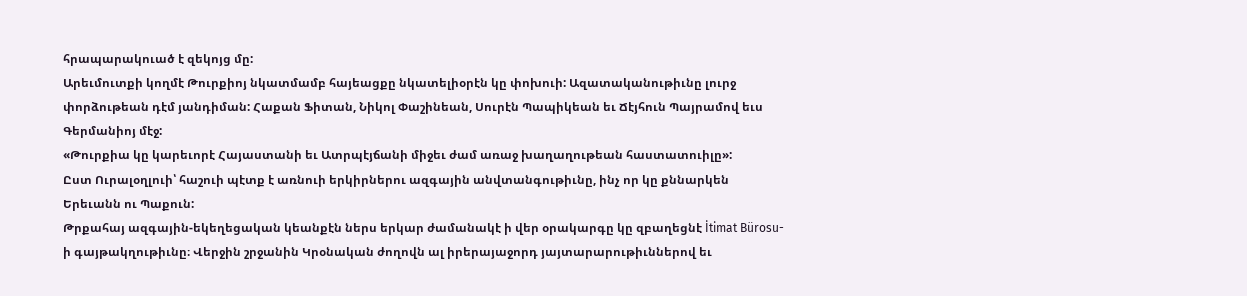հրապարակուած է զեկոյց մը:
Արեւմուտքի կողմէ Թուրքիոյ նկատմամբ հայեացքը նկատելիօրէն կը փոխուի: Ազատականութիւնը լուրջ փորձութեան դէմ յանդիման: Հաքան Ֆիտան, Նիկոլ Փաշինեան, Սուրէն Պապիկեան եւ Ճէյհուն Պայրամով եւս Գերմանիոյ մէջ:
«Թուրքիա կը կարեւորէ Հայաստանի եւ Ատրպէյճանի միջեւ ժամ առաջ խաղաղութեան հաստատուիլը»:
Ըստ Ուրալօղլուի՝ հաշուի պէտք է առնուի երկիրներու ազգային անվտանգութիւնը, ինչ որ կը քննարկեն Երեւանն ու Պաքուն:
Թրքահայ ազգային-եկեղեցական կեանքէն ներս երկար ժամանակէ ի վեր օրակարգը կը զբաղեցնէ İtimat Bürosu-ի գայթակղութիւնը։ Վերջին շրջանին Կրօնական ժողովն ալ իրերայաջորդ յայտարարութիւններով եւ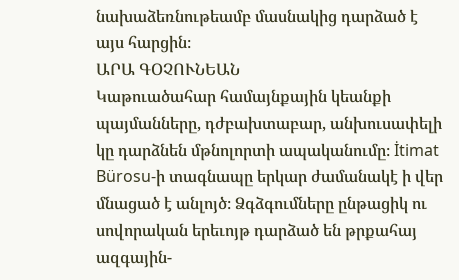նախաձեռնութեամբ մասնակից դարձած է այս հարցին։
ԱՐԱ ԳՕՉՈՒՆԵԱՆ
Կաթուածահար համայնքային կեանքի պայմանները, դժբախտաբար, անխուսափելի կը դարձնեն մթնոլորտի ապականումը։ İtimat Bürosu-ի տագնապը երկար ժամանակէ ի վեր մնացած է անլոյծ։ Ձգձգումները ընթացիկ ու սովորական երեւոյթ դարձած են թրքահայ ազգային-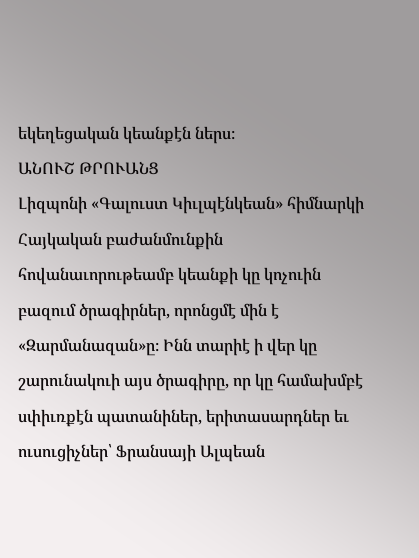եկեղեցական կեանքէն ներս։
ԱՆՈՒՇ ԹՐՈՒԱՆՑ
Լիզպոնի «Գալուստ Կիւլպէնկեան» հիմնարկի Հայկական բաժանմունքին հովանաւորութեամբ կեանքի կը կոչուին բազում ծրագիրներ, որոնցմէ մին է «Զարմանազան»ը։ Ինն տարիէ ի վեր կը շարունակուի այս ծրագիրը, որ կը համախմբէ սփիւռքէն պատանիներ, երիտասարդներ եւ ուսուցիչներ՝ Ֆրանսայի Ալպեան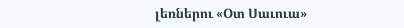լեռներու «Օտ Սաւուա»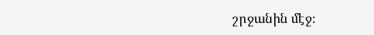շրջանին մէջ։